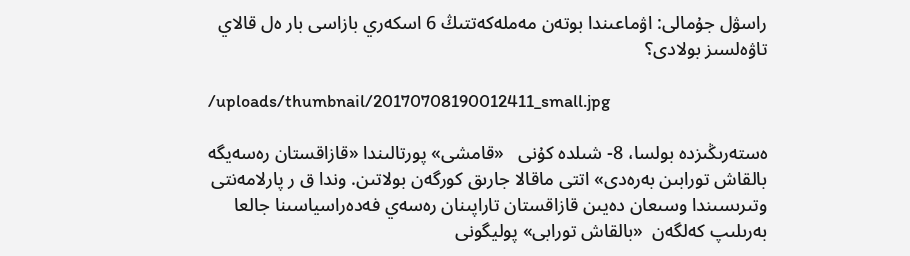راسۋل جۇمالى: اۋماعىندا بوتەن مەملەكەتتىڭ 6 اسكەري بازاسى بار ەل قالاي تاۋەلسىز بولادى؟

/uploads/thumbnail/20170708190012411_small.jpg

ەستەرىڭىزدە بولسا، 8- شىلدە كۇنى   «قامشى» پورتالىندا «قازاقستان رەسەيگە بالقاش تورابىن بەرەدى» اتتى ماقالا جارىق كورگەن بولاتىن. وندا ق ر پارلامەنتى وتىرىسىندا وسىعان دەيىن قازاقستان تاراپىنان رەسەي فەدەراسياسىنا جالعا بەرىلىپ كەلگەن  «بالقاش تورابى» پوليگونى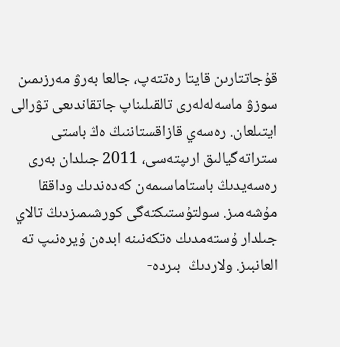قۇجاتتارىن قايتا رەتتەپ، جالعا بەرۋ مەرزىمىن سوزۋ ماسەلەلەرى تالقىلىناپ جاتقاندىعى تۋرالى ايتىلعان. رەسەي قازاقستاننىڭ ەڭ باستى ستراتەگيالىق ارىپتەسى، 2011 جىلدان بەرى رەسەيدىڭ باستاماسىمەن كەدەندىك وداققا مۇشەمىز. سولتۇستىكتەگى كورشىمىزدىڭ تالاي جىلدار ۇستەمدىك ەتكەنىنە ابدەن ۇيرەنىپ تە العانبىز. ولاردىڭ  بىردە-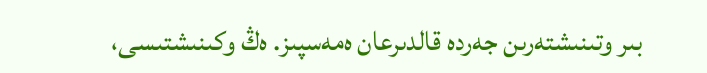بىر وتىنىشتەرىن جەردە قالدىرعان ەمەسپىز. ەڭ وكىنىشتىسى،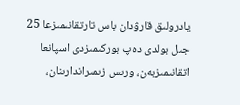يادرولىق قارۋدان باس تارتقانىمىزعا 25 جىل بولدى دەپ بوركىمىزدى اسپانعا اتقانىمىزبەن، ورىس زىمىراندارىنان،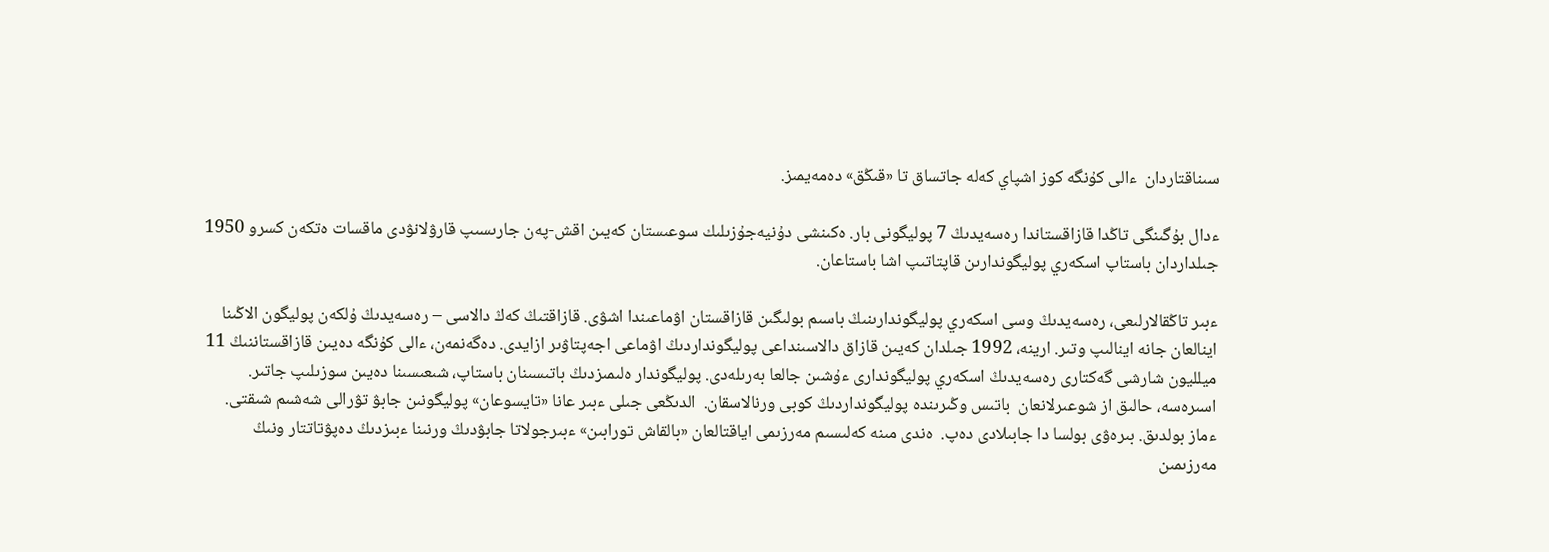سىناقتاردان  ءالى كۇنگە كوز اشپاي كەلە جاتساق تا «قىڭق» دەمەيمىز.

ءدال بۇگىنگى تاڭدا قازاقستاندا رەسەيدىڭ 7 پوليگونى بار. ەكىنشى دۇنيەجۇزىلىك سوعىستان كەيىن اقش-پەن جارىسىپ قارۋلانۋدى ماقسات ەتكەن كسرو 1950 جىلداردان باستاپ اسكەري پوليگوندارىن قاپتاتىپ اشا باستاعان.

ءبىر تاڭقالارلىعى، رەسەيدىڭ وسى اسكەري پوليگوندارىنىڭ باسىم بولىگىن قازاقستان اۋماعىندا اشۋى. قازاقتىڭ كەڭ دالاسى – رەسەيدىڭ ۇلكەن پوليگون الاڭىنا اينالعان جانە اينالىپ وتىر. ارينە، 1992 جىلدان كەيىن قازاق دالاسىنداعى پوليگونداردىڭ اۋماعى اجەپتاۋىر ازايدى. دەگەنمەن، ءالى كۇنگە دەيىن قازاقستاننىڭ 11 ميلليون شارشى گەكتارى رەسەيدىڭ اسكەري پوليگوندارى ءۇشىن جالعا بەرىلەدى. پوليگوندار ەلىمىزدىڭ باتىسىنان باستاپ، شىعىسىنا دەيىن سوزىلىپ جاتىر. اسىرەسە، حالىق از شوعىرلانعان  باتىس وڭىرىندە پوليگونداردىڭ كوبى ورنالاسقان.  الدىڭعى جىلى ءبىر عانا «تايسوعان» پوليگونىن جابۋ تۋرالى شەشىم شىقتى. ءماز بولدىق. بىرەۋى بولسا دا جابىلادى دەپ.  ەندى مىنە كەلىسىم مەرزىمى اياقتالعان «بالقاش تورابىن» ءبىرجولاتا جابۋدىڭ ورنىنا ءبىزدىڭ دەپۋتاتتار ونىڭ مەرزىمىن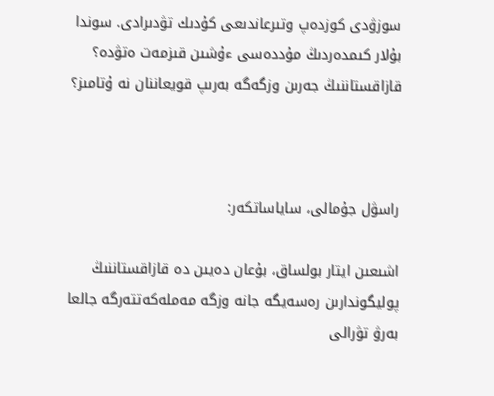سوزۋدى كوزدەپ وتىرعاندىعى كۇدىك تۋدىرادى. سوندا بۇلار كىمدەردىڭ مۇددەسى ءۇشىن قىزمەت ەتۋدە؟  قازاقستاننىڭ جەرىن وزگەگە بەرىپ قويعاننان نە ۇتامىز؟



راسۋل جۇمالى، ساياساتكەر:

اشىعىن ايتار بولساق، بۇعان دەيىن دە قازاقستاننىڭ پوليگوندارىن رەسەيگە جانە وزگە مەملەكەتتەرگە جالعا بەرۋ تۋرالى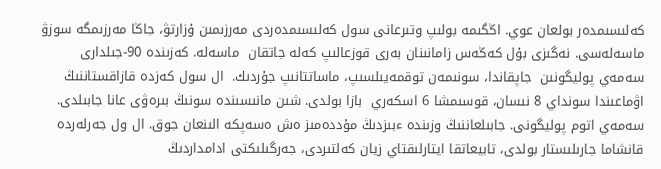كەلىسىمدەر بولعان عوي. اڭگىمە بولىپ وتىرعانى سول كەلىسىمدەردى مەرزىمىن ۇزارتۋ، جاڭا مەرزىمگە سوزۋ ماسەلەسى. نەگىزى بۇل كەڭەس زامانىنان بەرى قوزعالىپ كەلە جاتقان  ماسەلە. كەزىندە 90-جىلدارى سەمەي پوليگونىن  جاپقاندا، سونىمەن توقمەيىلسىپ، ماساتتانىپ جۇردىك.  ال سول كەزدە قازاقستاننىڭ اۋماعىندا سونداي 8 نىسان، قوسىمشا 6 اسكەري  بازا بولدى. شىن مانىسىندە سونىڭ بىرەۋى عانا جابىلدى. سەمەي اتوم پوليگونى. جابىلعاننىڭ وزىندە ءبىزدىڭ مۇددەمىز ەش ەسەپكە الىنعان جوق. ال ول جەرلەردە قانشاما جارىلىستار بولدى، تابيعاتقا ايتارلىقتاي زيان كەلتىردى، جەرگىلىكتى ادامداردىڭ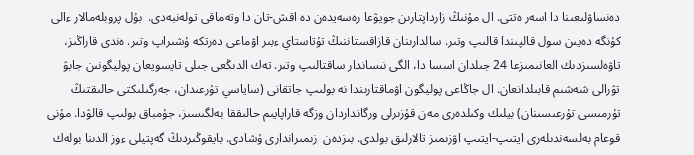دەنساۋلىعىنا دا اسەر ەتتى. ال مۇنىڭ زارداپتارىن جويۋعا رەسەيدەن دە اقش-تان دا وتەماقى تولەنبەدى.  بۇل پروبلەمالار ءالى كۇنگە دەيىن سول قالپىندا قالىپ وتىر. سالدارىنان قازاقستاننىڭ تۇتاستاي ءبىر اۋماعى دەرتكە ۇشىراپ وتىر. ەندى قاراڭىز، تاۋەلسىزدىك العانىمىزعا 24 جىلدان اسسا دا، الگى نىساندار ساقتالىپ وتىر. تەك الدىڭعى جىلى تايسويعان پوليگونىن جابۋ تۋرالى شەشىم قابىلدانعان. ال جاڭاعى پوليگون اۋماقتارىندا نە بولىپ جاتقانى (ساياسي تۇرعىدان، جەرگىلىكتى حالىقتىڭ تۇرمىسى تۇرعىسىنان) بيلىك وكىلدەرى مەن قۇزىرلى ورگانداردان وزگە قاراپايىم حالىققا بەلگىسىز، جۇمباق بولىپ قالۋدا. مۇنى قوعام بەلسەندىلەرى ايتىپ-ايتىپ اۋزىمىز تالارلىق بولدى. بىزدەن  زىمىراندارى ۇشادى. بايقوڭىردىڭ گەپتيلى ءوز الدىنا بولەك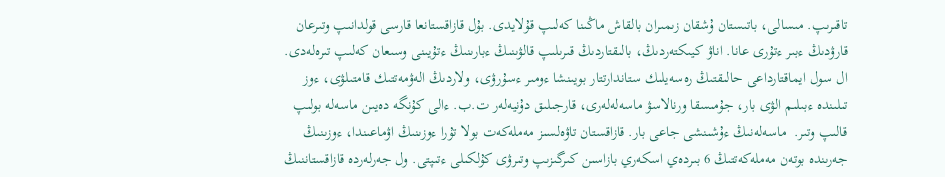تاقىرىپ. مىسالى، باتىستان ۇشقان زىمىران بالقاش ماڭىنا كەلىپ قۇلايدى. بۇل قازاقستانعا قارسى قولدانىپ وتىرعان قارۋدىڭ ءبىر ءتۇرى عانا. اناۋ كيىكتەردىڭ، بالىقتاردىڭ قىرىلىپ قالۋىنىڭ ءبارىنىڭ ءتۇيىنى وسىعان كەلىپ تىرەلەدى.  ال سول ايماقتارداعى حالىقتىڭ رەسەيلىك ستاندارتتار بويىنشا ءومىر ءسۇرۋى، ولاردىڭ الەۋمەتتىك قامتىلۋى، ءوز تىلىندە ءبىلىم الۋى بار، جۇمىسقا ورنالاسۋ ماسەلەلەرى، قارجىلىق دۇنيەلەر ت.ب. ءالى كۇنگە دەيىن ماسەلە بولىپ قالىپ وتىر.  ماسەلەنىڭ ءۇشىنشى جاعى بار. قازاقستان تاۋەلسىز مەملەكەت بولا تۇرا ءوزىنىڭ اۋماعىندا، ءوزىنىڭ جەرىندە بوتەن مەملەكەتتىڭ 6 بىردەي اسكەري بازاسىن كىرگىزىپ وتىرۋى كۇلكىلى ءتىپتى. ول جەرلەردە قازاقستاننىڭ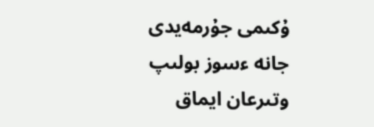ۇكىمى جۇرمەيدى جانە ءسوز بولىپ وتىرعان ايماق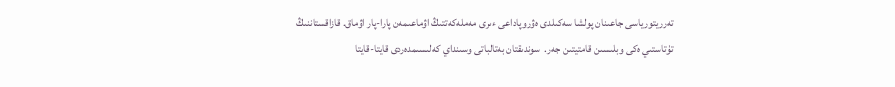تەرريتورياسى جاعىنان پولشا سەكىلدى ەۋروپاداعى ءىرى مەملەكەتتىڭ اۋماعىمەن پارا-پار اۋماق. قازاقستاننىڭ تۇتاستىي ەكى وبلىسىن قامتيتىن جەر.  سوندىقتان بەتالباتى وسىنداي كەلىسىمدەردى قايتا-قايتا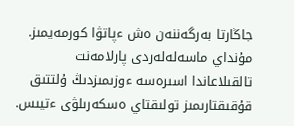جاڭارتا بەرگەننەن ەش ءپاتۋا كورمەيمىز. مۇنداي ماسەلەلەردى پارلامەنت تالقىلاعاندا اسىرەسە ءوزىمىزدىڭ ۇلتتىق قۇقىقتارىمىز تولىقتاي ەسكەرىلۋى ءتيىس.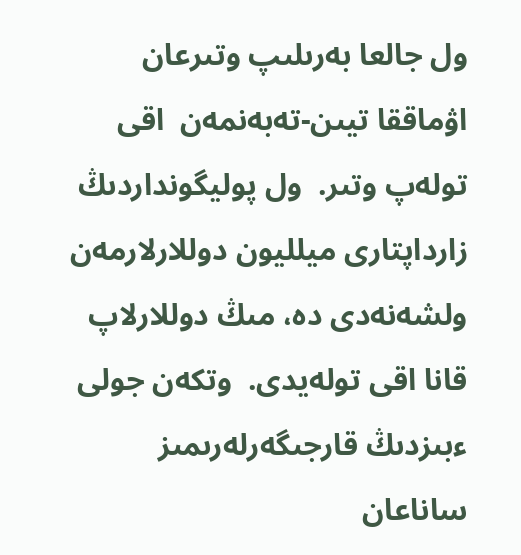ول جالعا بەرىلىپ وتىرعان اۋماققا تيىن-تەبەنمەن  اقى تولەپ وتىر.  ول پوليگونداردىڭ زارداپتارى ميلليون دوللارلارمەن ولشەنەدى دە، مىڭ دوللارلاپ قانا اقى تولەيدى.  وتكەن جولى ءبىزدىڭ قارجىگەرلەرىمىز ساناعان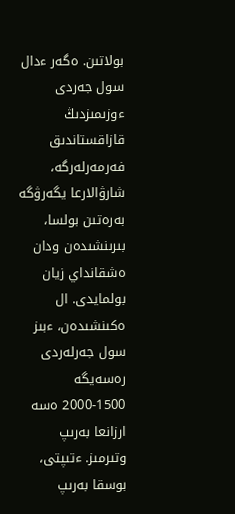بولاتىن. ەگەر ءدال سول جەردى ءوزىمىزدىڭ قازاقستاندىق فەرمەرلەرگە، شارۋالارعا يگەرۋگە بەرەتىن بولسا، بىرىنشىدەن ودان ەشقانداي زيان بولمايدى. ال ەكىنشىدەن، ءبىز سول جەرلەردى رەسەيگە 1500-2000 ەسە ارزانعا بەرىپ وتىرمىز. ءتىپتى، بوسقا بەرىپ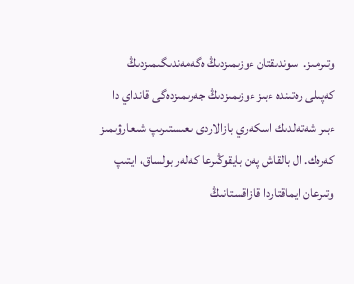وتىرمىز.  سوندىقتان ءوزىمىزدىڭ ەگەمەندىگىمىزدىڭ كەپىلى رەتىندە ءبىز ءوزىمىزدىڭ جەرىمىزدەگى قانداي دا ءبىر شەتەلدىك اسكەري بازالاردى ىعىستىرىپ شىعارۋىمىز كەرەك. ال بالقاش پەن بايقوڭىرعا كەلەر بولساق، ايتىپ وتىرعان ايماقتاردا قازاقستانىڭ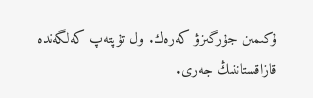ۇكىمىن جۇرگىزۋ كەرەك. ول تۇپتەپ كەلگەندە قازاقستاننىڭ جەرى.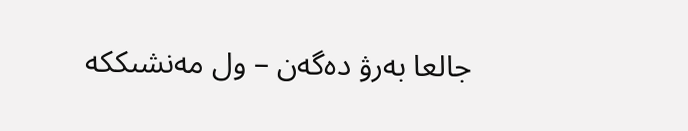جالعا بەرۋ دەگەن – ول مەنشىككە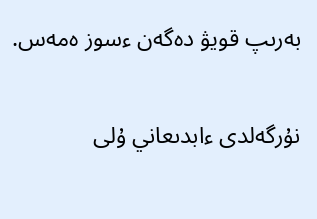بەرىپ قويۋ دەگەن ءسوز ەمەس.

نۇرگەلدى ءابدىعاني ۇلى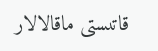قاتىستى ماقالالار